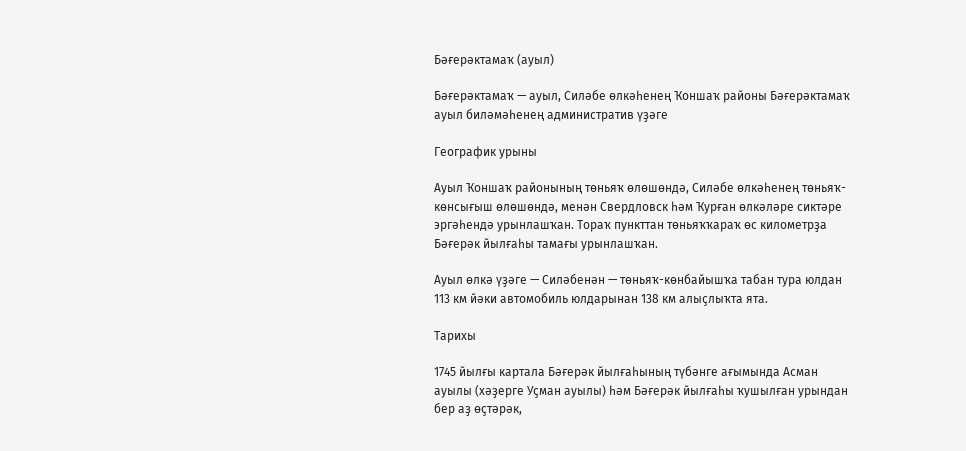Бәғерәктамаҡ (ауыл)

Бәғерәктамаҡ — ауыл, Силәбе өлкәһенең Ҡоншаҡ районы Бәғерәктамаҡ ауыл биләмәһенең административ үҙәге

Географик урыны

Ауыл Ҡоншаҡ районының төньяҡ өлөшөндә, Силәбе өлкәһенең төньяҡ-көнсығыш өлөшөндә, менән Свердловск һәм Ҡурған өлкәләре сиктәре эргәһендә урынлашҡан. Тораҡ пункттан төньяҡҡараҡ өс километрҙа Бәғерәк йылғаһы тамағы урынлашҡан.

Ауыл өлкә үҙәге — Силәбенән — төньяҡ-көнбайышҡа табан тура юлдан 113 км йәки автомобиль юлдарынан 138 км алыҫлыҡта ята.

Тарихы

1745 йылғы картала Бәғерәк йылғаһының түбәнге ағымында Асман ауылы (хәҙерге Уҫман ауылы) һәм Бәғерәк йылғаһы ҡушылған урындан бер аҙ өҫтәрәк,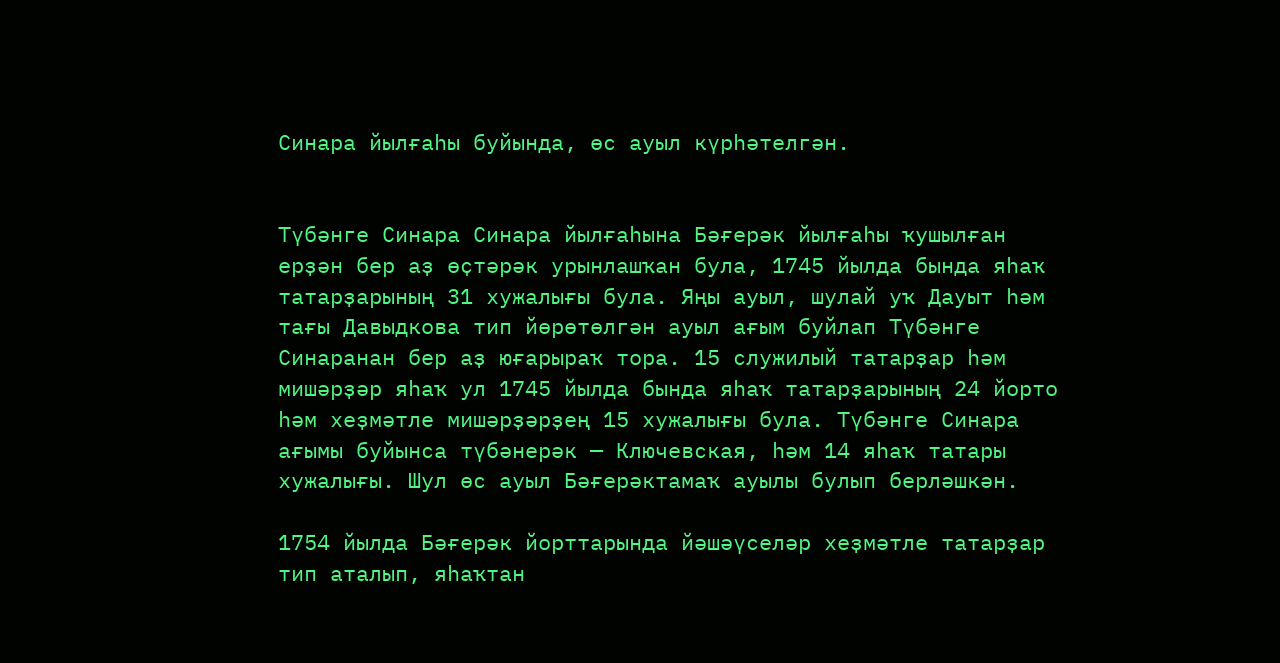Синара йылғаһы буйында, өс ауыл күрһәтелгән.


Түбәнге Синара Синара йылғаһына Бәғерәк йылғаһы ҡушылған ерҙән бер аҙ өҫтәрәк урынлашҡан була, 1745 йылда бында яһаҡ татарҙарының 31 хужалығы була. Яңы ауыл, шулай уҡ Дауыт һәм тағы Давыдкова тип йөрөтөлгән ауыл ағым буйлап Түбәнге Синаранан бер аҙ юғарыраҡ тора. 15 служилый татарҙар һәм мишәрҙәр яһаҡ ул 1745 йылда бында яһаҡ татарҙарының 24 йорто һәм хеҙмәтле мишәрҙәрҙең 15 хужалығы була. Түбәнге Синара ағымы буйынса түбәнерәк — Ключевская, һәм 14 яһаҡ татары хужалығы. Шул өс ауыл Бәғерәктамаҡ ауылы булып берләшкән.

1754 йылда Бәғерәк йорттарында йәшәүселәр хеҙмәтле татарҙар тип аталып, яһаҡтан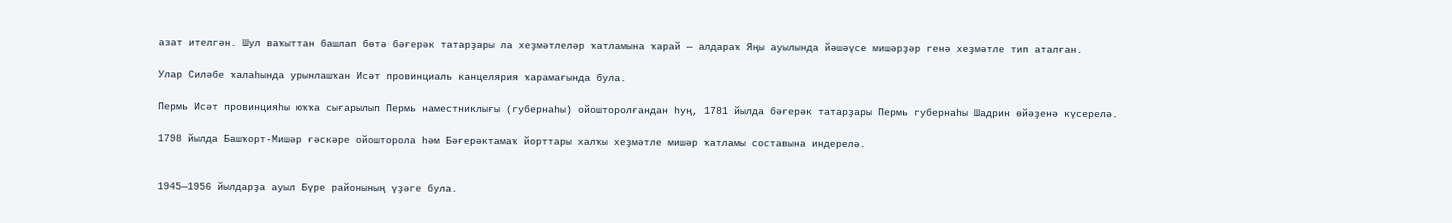азат ителгән. Шул ваҡыттан башлап бөтә бәғерәк татарҙары ла хеҙмәтлеләр ҡатламына ҡарай — алдараҡ Яңы ауылында йәшәүсе мишәрҙәр генә хеҙмәтле тип аталған.

Улар Силәбе ҡалаһында урынлашҡан Исәт провинциаль канцелярия ҡарамағында була.

Пермь Исәт провинцияһы юҡҡа сығарылып Пермь наместниклығы (губернаһы) ойошторолғандан һуң, 1781 йылда бәғерәк татарҙары Пермь губернаһы Шадрин өйәҙенә күсерелә.

1798 йылда Башҡорт-Мишәр ғәскәре ойошторола һәм Бәғерәктамаҡ йорттары халҡы хеҙмәтле мишәр ҡатламы составына индерелә.


1945—1956 йылдарҙа ауыл Бүре районының үҙәге була.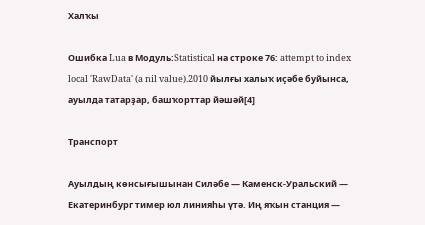Халҡы

Ошибка Lua в Модуль:Statistical на строке 76: attempt to index local 'RawData' (a nil value).2010 йылғы халыҡ иҫәбе буйынса, ауылда татарҙар, башҡорттар йәшәй[4]

Транспорт

Ауылдың көнсығышынан Силәбе — Каменск-Уральский — Екатеринбург тимер юл линияһы үтә. Иң яҡын станция —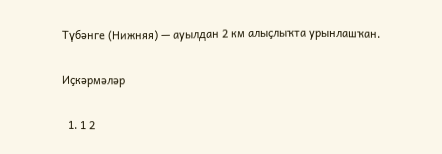Түбәнге (Нижняя) — ауылдан 2 км алыҫлыҡта урынлашҡан.

Иҫкәрмәләр

  1. 1 2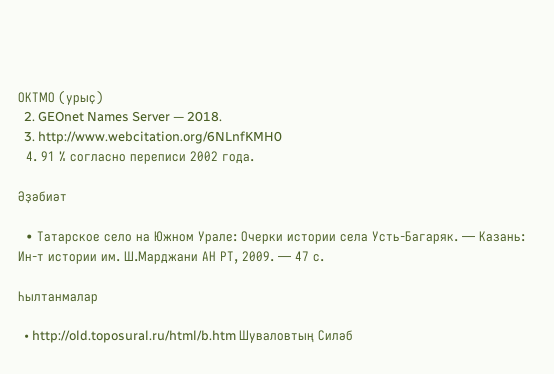ОКТМО (урыҫ)
  2. GEOnet Names Server — 2018.
  3. http://www.webcitation.org/6NLnfKMH0
  4. 91 % согласно переписи 2002 года.

Әҙәбиәт

  • Татарское село на Южном Урале: Очерки истории села Усть-Багаряк. — Казань: Ин-т истории им. Ш.Марджани АН РТ, 2009. — 47 с.

Һылтанмалар

  • http://old.toposural.ru/html/b.htm Шуваловтың Силәб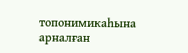топонимикаһына арналған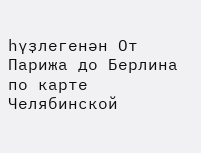һүҙлегенән От Парижа до Берлина по карте Челябинской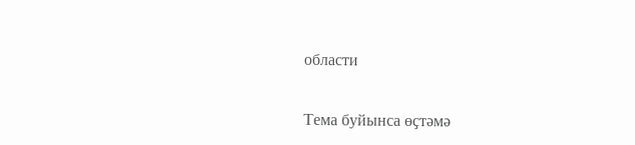области

Тема буйынса өҫтәмә